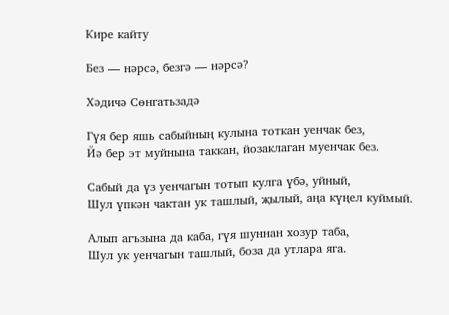Кире кайту

Без — нәрсә, безгә — нәрсә?

Хәдичә Сөнгатьзадә

Гүя бер яшь сабыйның кулына тоткан уенчак без,
Йә бер эт муйнына таккан, йозаклаган муенчак без.

Сабый да үз уенчагын тотып кулга үбә, уйный,
Шул үпкән чактан ук ташлый, җылый, аңа күңел куймый.

Алып агъзына да каба, гүя шуннан хозур таба,
Шул ук уенчагын ташлый, боза да утлара яга.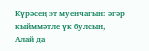Күрәсең эт муенчагын: әгәр кыйммәтле үк булсын,
Алай да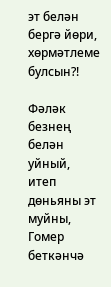эт белән бергә йөри, хөрмәтлеме булсын?!

Фәләк безнең белән уйный, итеп дөньяны эт муйны,
Гомер беткәнчә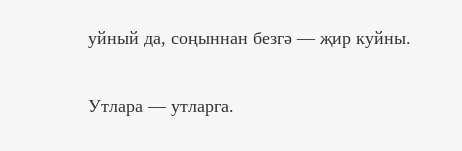уйный да, соңыннан безгә — җир куйны.

Утлара — утларга.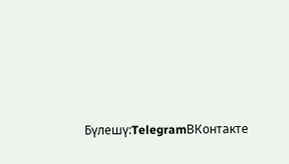Бүлешү:TelegramВКонтакте